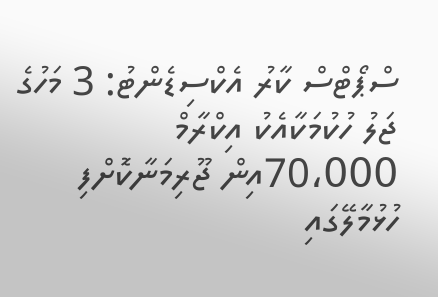ސްޕޯޓްސް ކާރު އެކްސިޑެންޓު: 3 މަހުގެ ޖަލު ހުކުމަކާއެކު އިކްރާމް 70،000އިން ޖޫރިމަނާކޮށްފި
ހުޅުމާލޭގައި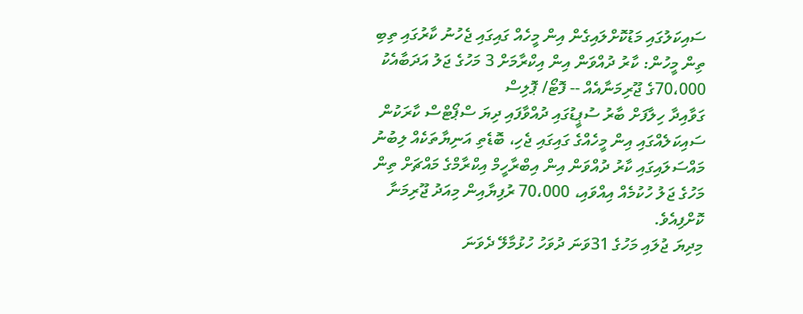ސައިކަލުގައި މަޑުކޮށްލައިގެން އިން މީހެއް ގައިގައި ޖެހުނު ކާރުގައި ތިބި ތިން މީހުން: ކާރު ދުއްވަން އިން އިކްރާމަށް 3 މަހުގެ ޖަލު އަދަބާއެކު 70،000ގެ ޖޫރިމަނާއެއް -- ފޮޓޯ/ ޕޮލިސް
ގަވާއިދާ ހިލާފަށް ބާރު ސުޕީޑުގައި ދުއްވާފައި ދިޔަ ސްޕޯޓްސް ކާރަކުން ސައިކަލެއްގައި އިން މީހެއްގެ ގައިގައި ޖެހި، ބޮޑެތި އަނިޔާތަކެއް ލިބުނު މައްސަލައިގައި ކާރު ދުއްވަން އިން އިބްރާހީމް އިކްރާމްގެ މައްޗަށް ތިން މަހުގެ ޖަލު ހުކުމެއް އިއްވައި، 70،000 ރުފިޔާއިން މިއަދު ޖޫރިމަނާ ކޮށްފިއެވެ.
މިދިޔަ ޖުލައި މަހުގެ 31ވަނަ ދުވަހު ހުޅުމާލޭ ދެވަނަ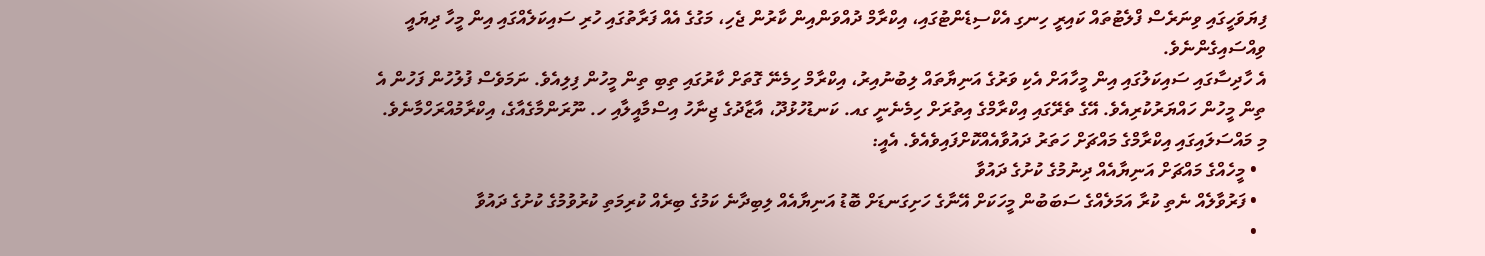ފިޔަވަހީގައި ވިނަރެސް ފްލެޓުތައް ކައިރީ ހިނގި އެކްސިޑެންޓުގައި، އިކްރާމް ދުއްވަންއިން ކާރުން ޖެހި، މަގުގެ އެއް ފަރާތުގައި ހުރި ސައިކަލެއްގައި އިން މީހާ ދިޔައީ ވިއްސައިގެންނެވެ.
އެ ހާދިސާގައި ސައިކަލުގައި އިން މީހާއަށް އެކި ވަރުގެ އަނިޔާތައް ލިބުނުއިރު، އިކްރާމް ހިމެނޭ ގޮތަށް ކާރުގައި ތިބި ތިން މީހުން ފިލިއެވެ. ނަމަވެސް ފުލުހުން ފަހުން އެ ތިން މީހުން ހައްޔަރުކުރިއެވެ. އޭގެ ތެރޭގައި އިކްރާމްގެ އިތުރަށް ހިމެނެނީ ގއ. ކަނޑުހުޅުދޫ، އާޒާދުގެ ޖިނާހު އިސްމާއީލާއި ހ. ނޫރަންމާގެއާގެ، އިކްރާމުއްރަހްމާނެވެ.
މި މައްސަލައިގައި އިކްރާމްގެ މައްޗަށް ހަތަރު ދައުވާއެއްކޮށްފައިވެއެވެ. އެއީ:
  • މީހެއްގެ މައްޗަށް އަނިޔާއެއް ދިނުމުގެ ކުށުގެ ދައުވާ
  • ފަރުވާލެއް ނެތި ކުރާ އަމަލެއްގެ ސަބަބުން މީހަކަށް އޭނާގެ ހަށިގަނޑަށް ބޮޑު އަނިޔާއެއް ލިބިދާނެ ކަމުގެ ބިރެއް ކުރިމަތި ކުރުވުމުގެ ކުށުގެ ދައުވާ
  •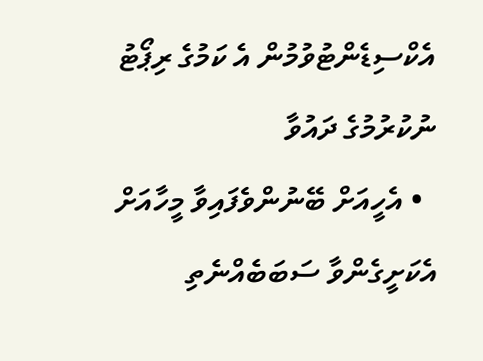އެކްސިޑެންޓުވުމުން އެ ކަމުގެ ރިޕޯޓު ނުކުރުމުގެ ދައުވާ
  • އެހީއަށް ބޭނުންވެފައިވާ މީހާއަށް އެކަށީގެންވާ ސަބަބެއްނެތި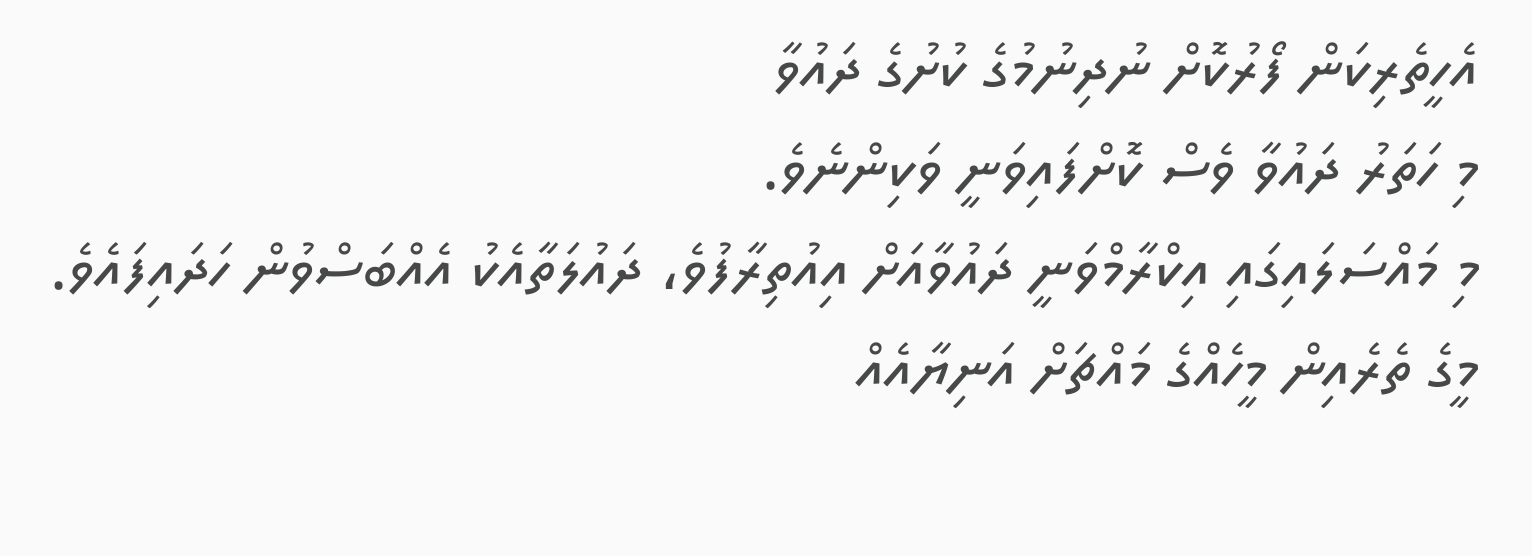އެހީތެރިކަން ފޯރުކޮށް ނުދިނުމުގެ ކުށުގެ ދައުވާ
މި ހަތަރު ދައުވާ ވެސް ކޮށްފައިވަނީ ވަކިންނެވެ.
މި މައްސަލައިގައި އިކްރާމްވަނީ ދައުވާއަށް އިއުތިރާފުވެ، ދައުލަތާއެކު އެއްބަސްވުން ހަދައިފައެވެ.
މީގެ ތެރެއިން މީހެއްގެ މައްޗަށް އަނިޔާއެއް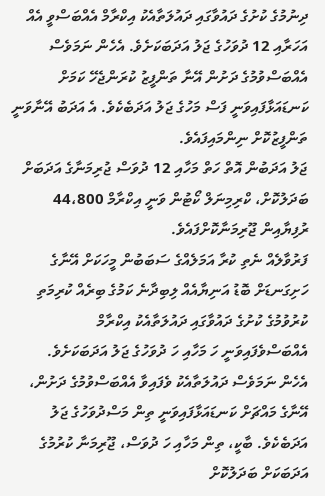ދިނުމުގެ ކުށުގެ ދައުވާގައި ދައުލަތާއެކު އިކްރާމް އެއްބަސްވީ އެއް އަހަރާއި 12 ދުވަހުގެ ޖަލު އަދަބަކަށެވެ. އެހެން ނަމަވެސް އެއްބަސްވުމުގެ ދަށުން އޭނާ ތަންފީޒު ކުރަންޖެހޭ ކަމަށް ކަނޑައަޅާފައިވަނީ ފަސް މަހުގެ ޖަލު އަދަބެކެވެ. އެ އަދަބު އޭނާވަނީ ތަންފީޒުކޮށް ނިންމައިފައެވެ.
ޖަލު އަދަބުން އޮތް ހަތް މަހާއި 12 ދުވަސް ޖުރިމަނާގެ އަދަބަށް ބަދަލުކޮށް، ކްރިމިނަލް ކޯޓުން ވަނީ އިކްރާމް 44،800 ރުފިޔާއިން ޖޫރިމަނާކޮށްފައެވެ.
ފަރުވާލެއް ނެތި ކުރާ އަމަލެއްގެ ސަބަބުން މީހަކަށް އޭނާގެ ހަށިގަނޑަށް ބޮޑު އަނިޔާއެއް ލިބިދާނެ ކަމުގެ ބިރެއް ކުރިމަތި ކުރުވުމުގެ ކުށުގެ ދައުވާގައި ދައުލަތާއެކު އިކްރާމް އެއްބަސްވެފައިވަނީ ހަ މަހާއި ހަ ދުވަހުގެ ޖަލު އަދަބަކަށެވެ.
އެހެން ނަމަވެސް ދައުލަތާއެކު ވެފައިވާ އެއްބަސްވުމުގެ ދަށުން، އޭނާގެ މައްޗަށް ކަނޑައަޅާފައިވަނީ ތިން މަސްދުވަހުގެ ޖަލު އަދަބެކެވެ. ބާކީ، ތިން މަހާއި ހަ ދުވަސް، ޖޫރިމަނާ ކުރުމުގެ އަދަބަކަށް ބަދަލުކޮށް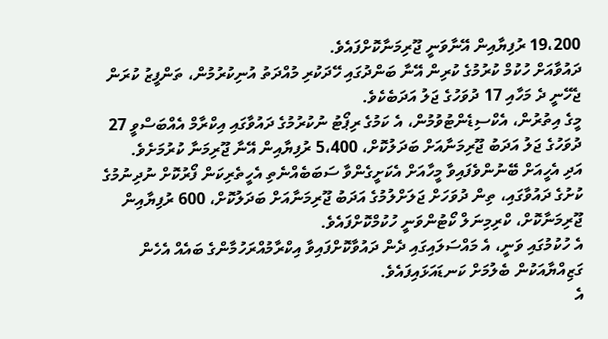19،200 ރުފިޔާއިން އޭނާވަނީ ޖޫރިމަނާކޮށްފައެވެ.
ދައުވާއަށް ހުކުމް ކުރުމުގެ ކުރިން އޭނާ ބަންދުގައި ހޭދަކުރި މުއްދަތު އުނިކުރުމުން، ތަންފީޒު ކުރަން ޖެހޭނީ ދެ މަހާއި 17 ދުވަހުގެ ޖަލު އަދަބެކެވެ.
މީގެ އިތުރުން، އެކްސިޑެންޓުވުމުން، އެ ކަމުގެ ރިޕޯޓު ނުކުރުމުގެ ދައުވާގައި އިކްރާމް އެއްބަސްވީ 27 ދުވަހުގެ ޖަލު އަދަބު ޖޫރިމަނާއަށް ބަދަލުކޮށް، 5،400 ރުފިޔާއިން އޭނާ ޖޫރިމަނާ ކުރުމަށެވެ.
އަދި އެހީއަށް ބޭނުންވެފައިވާ މީހާއަށް އެކަށީގެންވާ ސަބަބެއްނެތި އެހީތެރިކަން ފޯރުކޮށް ނުދިނުމުގެ ކުށުގެ ދައުވާގައި، ތިން ދުވަހަށް ޖަލަށްލުމުގެ އަދަބު ޖޫރިމަނާއަށް ބަދަލުކޮށް، 600 ރުފިޔާއިން ޖޫރިމަނާކޮށް، ކްރިމިނަލް ކޯޓުންވަނީ ހުކުމްކޮށްފައެވެ.
އެ ހުކުމުގައި ވަނީ، އެ މައްސަލައިގައި ދެން ދައުވާކޮށްފައިވާ އިކްރާމުއްރަހުމާންގެ ބައެއް އެހެން ގަޒިއްޔާއަކުން ބެލުމަށް ކަނޑައަޅައިފައެވެ.
އެ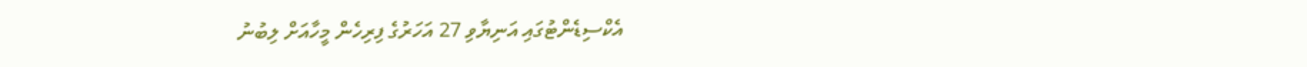އެކްސިޑެންޓުގައި އަނިޔާވި 27 އަހަރުގެ ފިރިހެން މީހާއަށް ލިބުނު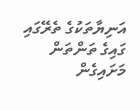އަނިޔާތަކުގެ ތެރޭގައި ގައިގެ ތަންތަން މަށައިގެން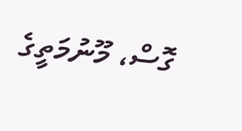ގޮސް، މޫނުމަތީގެ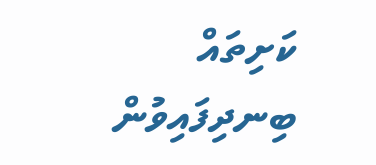ކަށިތައް ބިނދިފައިވުން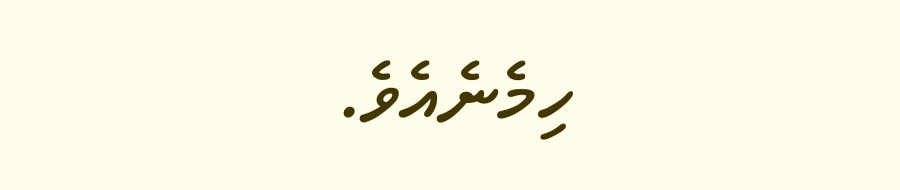ހިމެނެއެވެ.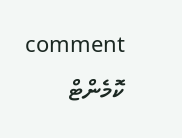comment ކޮމެންޓް